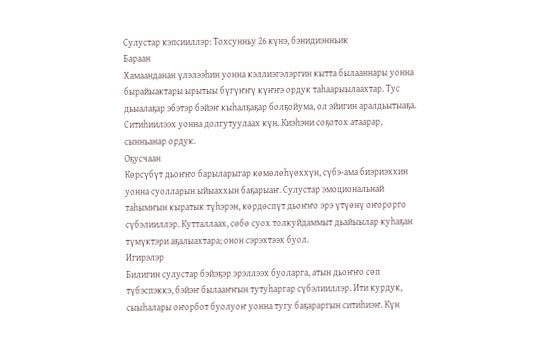Сулустар кэпсииллэр: Тохсунньу 26 күнэ, бэнидиэнньик
Бараан
Хамаанданан үлэлээһин уонна кэллиэгэлэргин кытта былааннары уонна бырайыактары ырытыы бүгүҥҥү күҥҥэ ордук таһаарыылаахтар. Тус дьыалаҕар эбэтэр бэйэҥ кыһалҕаҕар болҕойума, ол эйигин аралдьытыаҕа. Ситиһиилээх уонна долгутуулаах күн. Киэһэни соҕотох атаарар, сынньанар ордук.
Оҕусчаан
Көрсүбүт дьоҥҥо барыларыгар көмөлөһүөххүн, сүбэ-ама биэриэххин уонна суолларын ыйыаххын баҕарыаҥ. Сулустар эмоциональнай таһымҥын кыратык түһэрэн, көрдөспүт дьоҥҥо эрэ үтүөнү оҥорорго сүбэлииллэр. Кутталлаах, сөбө суох толкуйдаммыт дьайыылар куһаҕан түмүктэри аҕалыахтара; онон сэрэхтээх буол.
Игирэлэр
Билигин сулустар бэйэҕэр эрэллээх буоларга, атын дьоҥҥо сөп түбэспэккэ, бэйэҥ былааҥҥын тутуһаргар сүбэлииллэр. Ити курдук, сыыһалары оҥорбот буолуоҥ уонна тугу баҕараргын ситиһиэҥ. Күн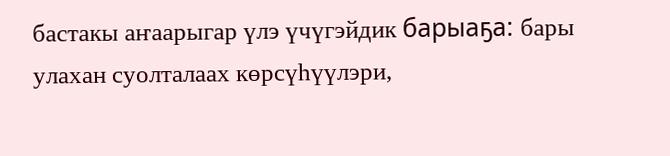бастакы аҥаарыгар үлэ үчүгэйдик барыаҕа: бары улахан суолталаах көрсүһүүлэри,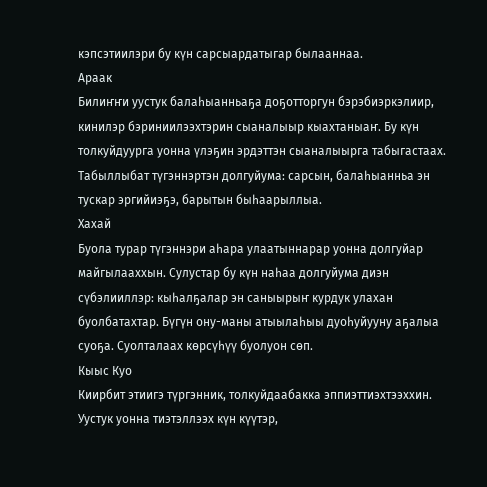кэпсэтиилэри бу күн сарсыардатыгар былааннаа.
Араак
Билиҥҥи уустук балаһыанньаҕа доҕотторгун бэрэбиэркэлиир, кинилэр бэриниилээхтэрин сыаналыыр кыахтаныаҥ. Бу күн толкуйдуурга уонна үлэҕин эрдэттэн сыаналыырга табыгастаах. Табыллыбат түгэннэртэн долгуйума: сарсын, балаһыанньа эн тускар эргийиэҕэ, барытын быһаарыллыа.
Хахай
Буола турар түгэннэри аһара улаатыннарар уонна долгуйар майгылааххын. Сулустар бу күн наһаа долгуйума диэн сүбэлииллэр: кыһалҕалар эн саныырыҥ курдук улахан буолбатахтар. Бүгүн ону-маны атыылаһыы дуоһуйууну аҕалыа суоҕа. Суолталаах көрсүһүү буолуон сөп.
Кыыс Куо
Киирбит этиигэ түргэнник, толкуйдаабакка эппиэттиэхтээххин. Уустук уонна тиэтэллээх күн күүтэр,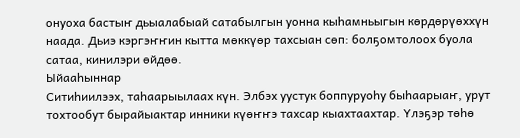онуоха бастыҥ дьыалабыай сатабылгын уонна кыһамньыгын көрдөрүөххүн наада. Дьиэ кэргэҥҥин кытта мөккүөр тахсыан сөп: болҕомтолоох буола сатаа, кинилэри өйдөө.
Ыйааһыннар
Ситиһиилээх, таһаарыылаах күн. Элбэх уустук боппуруоһу быһаарыаҥ, урут тохтообут бырайыактар инники күөҥҥэ тахсар кыахтаахтар. Үлэҕэр төһө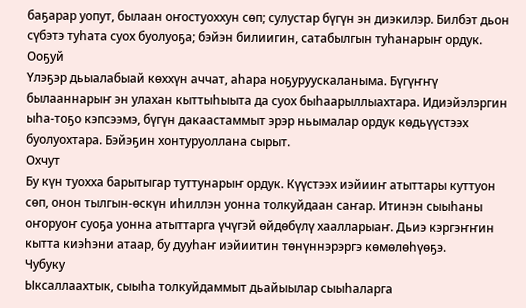баҕарар уопут, былаан оҥостуоххун сөп; сулустар бүгүн эн диэкилэр. Билбэт дьон сүбэтэ туһата суох буолуоҕа; бэйэн билиигин, сатабылгын туһанарыҥ ордук.
Ооҕуй
Үлэҕэр дьыалабыай көххүн аччат, аһара ноҕуруускаланыма. Бүгүҥҥү былааннарыҥ эн улахан кыттыһыыта да суох быһаарыллыахтара. Идиэйэлэргин ыһа-тоҕо кэпсээмэ, бүгүн дакаастаммыт эрэр ньымалар ордук көдьүүстээх буолуохтара. Бэйэҕин хонтуруоллана сырыт.
Охчут
Бу күн туохха барытыгар туттунарыҥ ордук. Күүстээх иэйииҥ атыттары куттуон сөп, онон тылгын-өскүн иһиллэн уонна толкуйдаан саҥар. Итинэн сыыһаны оҥоруоҥ суоҕа уонна атыттарга үчүгэй өйдөбүлү хаалларыаҥ. Дьиэ кэргэҥҥин кытта киэһэни атаар, бу дууһаҥ иэйиитин төнүннэрэргэ көмөлөһүөҕэ.
Чубуку
Ыксаллаахтык, сыыһа толкуйдаммыт дьайыылар сыыһаларга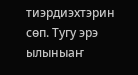тиэрдиэхтэрин сөп. Тугу эрэ ылыныаҥ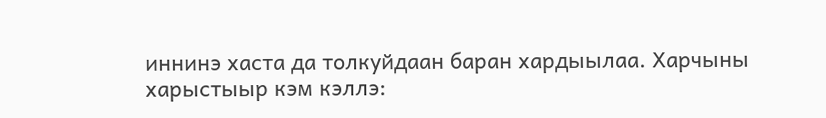иннинэ хаста да толкуйдаан баран хардыылаа. Харчыны харыстыыр кэм кэллэ: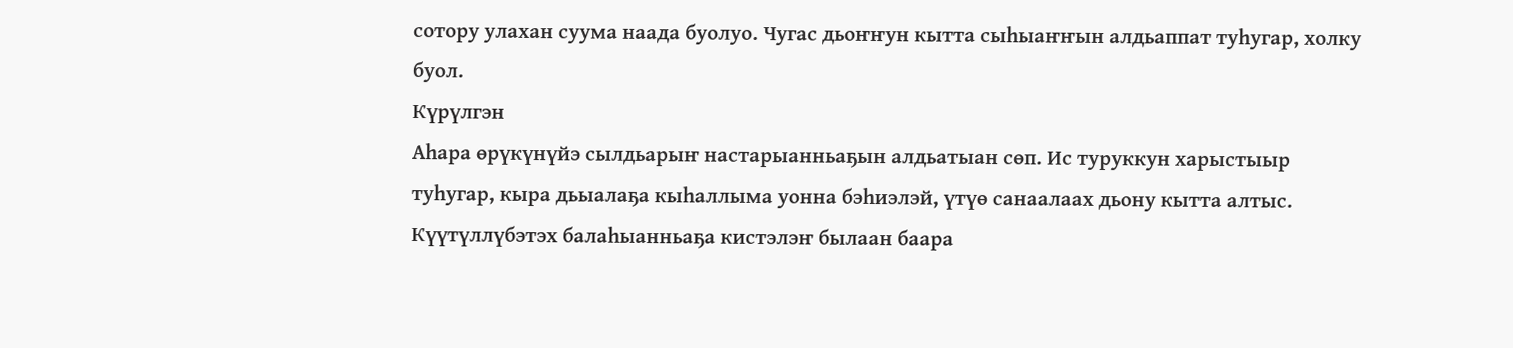сотору улахан суума наада буолуо. Чугас дьоҥҥун кытта сыһыаҥҥын алдьаппат туһугар, холку буол.
Күрүлгэн
Аһара өрүкүнүйэ сылдьарыҥ настарыанньаҕын алдьатыан сөп. Ис туруккун харыстыыр туһугар, кыра дьыалаҕа кыһаллыма уонна бэһиэлэй, үтүө санаалаах дьону кытта алтыс. Күүтүллүбэтэх балаһыанньаҕа кистэлэҥ былаан баара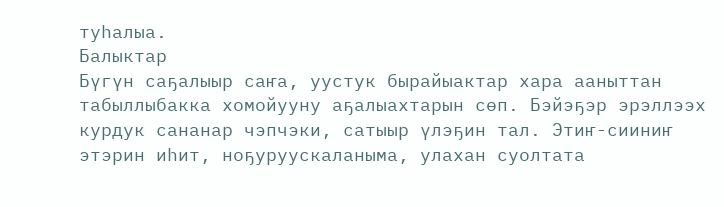туһалыа.
Балыктар
Бүгүн саҕалыыр саҥа, уустук бырайыактар хара ааныттан табыллыбакка хомойууну аҕалыахтарын сөп. Бэйэҕэр эрэллээх курдук сананар чэпчэки, сатыыр үлэҕин тал. Этиҥ-сииниҥ этэрин иһит, ноҕуруускаланыма, улахан суолтата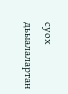суох дьыалалартан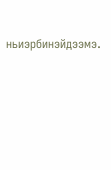ньиэрбинэйдээмэ.